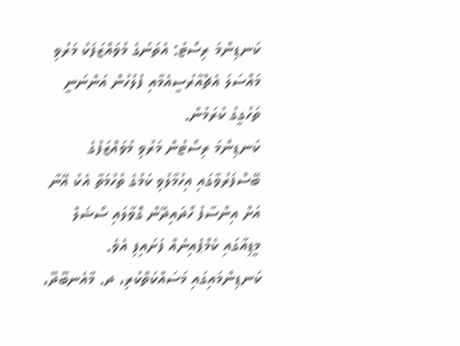ކަނޑިންމަ ރިސޯޓު: އެތަނުގެ މުވައްޒަފަކު މަރުވި މައްސަލަ އެޗްއާރުސީއެމާއި ފުލުހުން އަންނަނީ ތަހުގީގު ކުރަމުން.
ކަނޑިންމަ ރިސޯޓުން މަރުވި މުވައްޒަފުގެ ބޭސްފަރުވާގައި އިހުމާލުވި ކަމުގެ ތުހުމަތާ އެކު އޭނާ އަށް އިންސާފު ހޯދައިދޭން ގޮވާލައި ސޯޝަލް މީޑިއާގައި ކެމްޕެއިނެއް ފަށައިފި އެވެ.
ކަނޑިންމައިގައި މަސައްކަތްކުރި، ދ. މާއެނބޫދޫ،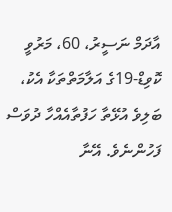އާދަމް ނަސީރު، 60، މަރުވީ ކޮވިޑް-19ގެ އަލާމަތްތަކާ އެކު، ބަލިވެ އުޅޭތާ ހަފުތާއެއްހާ ދުވަސް ފަހުންނެވެ. އޭނާ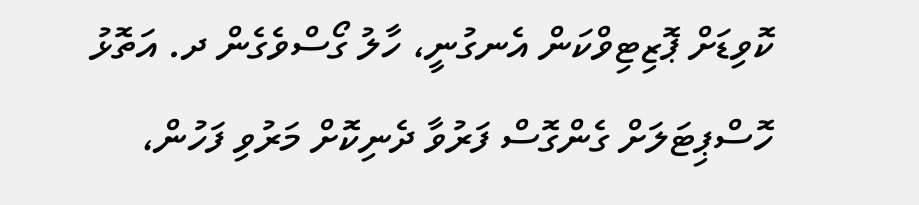ކޮވިޑަށް ޕޮޒިޓިވްކަން އެނގުނީ، ހާލު ގޯސްވެގެން ދ. އަތޮޅު ހޮސްޕިޓަލަށް ގެންގޮސް ފަރުވާ ދެނިކޮށް މަރުވި ފަހުން،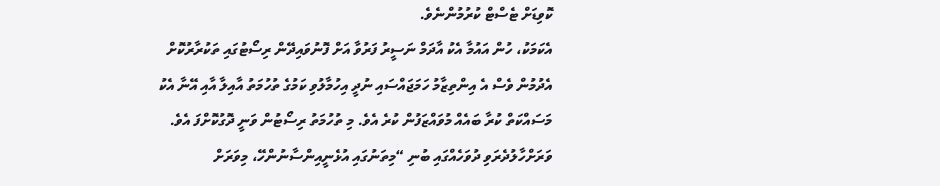ކޮވިޑަށް ޓެސްޓް ކުރުމުންނެވެ.
އެކަމަކު، ހުން އައުމާ އެކު އާދަމް ނަސީރު ފަރުވާ އަށް ފޮނުވައިދޭން ރިސޯޓުގައި ތަކުރާރުކޮށް އެދުމުން ވެސް އެ އިންތިޒާމު ހަމަޖައްސައި ނުދީ އިހުމާލުވި ކަމުގެ ތުހުމަތު އާއިލާ އާއި އޭނާ އެކު މަސައްކަތް ކުރާ ބައެއް މުވައްޒަފުން ކުރެ އެވެ. މި ތުހުމަތު ރިސޯޓުން ވަނީ ދޮގުކޮށްފަ އެވެ.
ވަރަށްހާލުދެރަވި ދުވަހެއްގައި ބުނި “މިތަނުގައި އުޅެނީއިންސާނުންހޭ، މިވަރަށް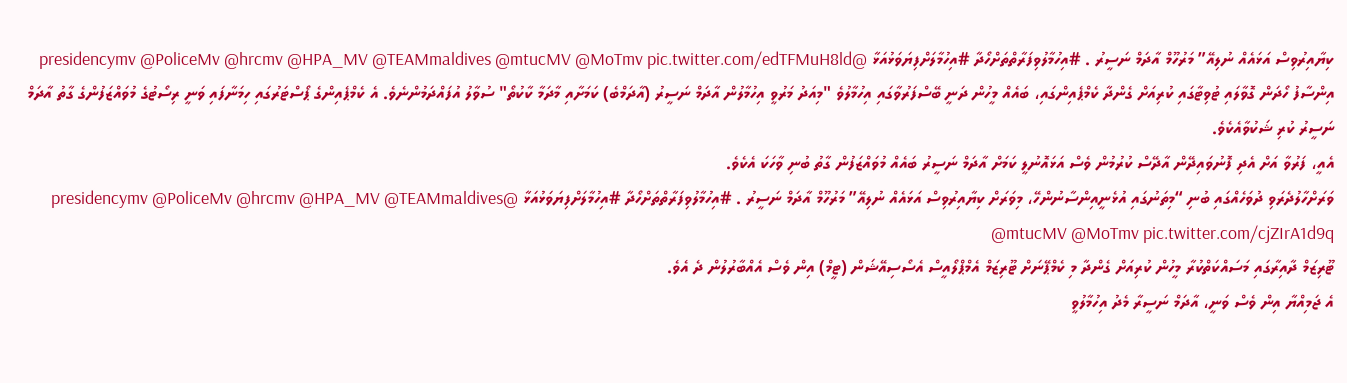ކިޔާއިރުވިސް އަޅައެއް ނުލިއޭ” މަރުހޫމް އާދަމް ނަސީރު . #އިހުމާލުވިފަރާތްތަށްހޯދާ #އިހުމާލަށްފިޔަވަޅުއަޅާ @presidencymv @PoliceMv @hrcmv @HPA_MV @TEAMmaldives @mtucMV @MoTmv pic.twitter.com/edTFMuH8ld
އިންސާފު ހޯދަން ގޮވާލައި ޓުވިޓާގައި ކުރިއަށް ގެންދާ ކެމްޕެއިންގައި، ބައެއް މީހުން ދަނީ ބޭސްފަރުވާގައި އިހުމާލުވެ "މިއަދު މަރުވީ އިހުމާލުން އާދަމް ނަސީރު (އާދަމްބެ) ކަމަށާއި މާދަމާ ކާކުތޯ" ސުވާލު އުފައްދަމުންނެވެ. އެ ކެމްޕެއިންގެ ޕޯސްޓަރުގައި ހިމަނާފައި ވަނީ ރިސޯޓުގެ މުވައްޒަފުންގެ ގާތު އާދަމް ނަސީރު ކުރި ޝަކުވާއެކެވެ.
އެއީ، ފަރުވާ އަށް އެދި ފޮނުވައިދޭން އާދޭސް ކުރުމުން ވެސް އަޅައޮނުލީ ކަމަށް އާދަމް ނަސީރު ބައެއް މުވައްޒަފުން ގާތު ބުނި ވާހަކަ އެކެވެ.
ވަރަށްހާލުދެރަވި ދުވަހެއްގައި ބުނި “މިތަނުގައި އުޅެނީއިންސާނުންހޭ، މިވަރަށް ކިޔާއިރުވިސް އަޅައެއް ނުލިއޭ” މަރުހޫމް އާދަމް ނަސީރު . #އިހުމާލުވިފަރާތްތަށްހޯދާ #އިހުމާލަށްފިޔަވަޅުއަޅާ @presidencymv @PoliceMv @hrcmv @HPA_MV @TEAMmaldives @mtucMV @MoTmv pic.twitter.com/cjZIrA1d9q
ޓޫރިޒަމް ދާއިރާގައި މަސައްކަތްކުރާ މީހުން ކުރިއަށް ގެންދާ މި ކެމްޕޭނަށް ޓޫރިޒަމް އެމްޕްލޯއީސް އެސޯސިއޭޝަން (ޓީމް) އިން ވެސް އެއްބާރުލުން ދެ އެވެ.
އެ ޖަމިއްޔާ އިން ވެސް ވަނީ، އާދަމް ނަސީރާ މެދު އިހުމާލުވީ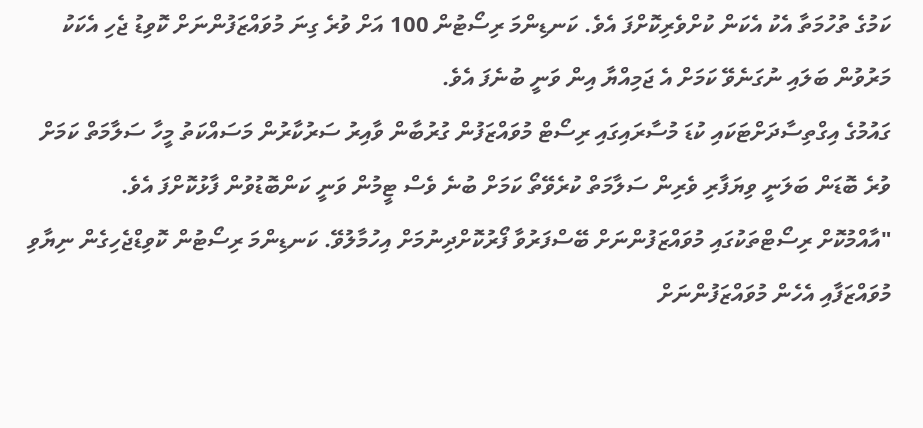ކަމުގެ ތުހުމަތާ އެކު އެކަން ކުށްވެރިކޮށްފަ އެވެ. ކަނޑިންމަ ރިސޯޓުން 100 އަށް ވުރެ ގިނަ މުވައްޒަފުންނަށް ކޮވިޑު ޖެހި އެކަކު މަރުވުން ބަލައި ނުގަނެވޭ ކަމަށް އެ ޖަމިއްޔާ އިން ވަނީ ބުނެފަ އެވެ.
ގައުމުގެ އިގްތިސާދަށްޓަކައި ކުޑަ މުސާރައިގައި ރިސޯޓް މުވައްޒަފުން ގުރުބާން ވާއިރު ސަރުކާރުން މަސައްކަތު މީހާ ސަލާމަތް ކަމަށް ވުރެ ބޮޑަން ބަލަނީ ވިޔަފާރި ވެރިން ސަލާމަތް ކުރެވޭތޯ ކަމަށް ބުނެ ވެސް ޓީމުން ވަނީ ކަންބޮޑުވުން ފާޅުކޮށްފަ އެވެ.
"އާއްމުކޮށް ރިސޯޓްތަކުގައި މުވައްޒަފުންނަށް ބޭސްފަރުވާ ފޯރުކޮށްދިނުމަށް އިހުމާލުވޭ. ކަނޑިންމަ ރިސޯޓުން ކޮވިޑްޖެހިގެން ނިޔާވި މުވައްޒަފާއި އެހެން މުވައްޒަފުންނަށް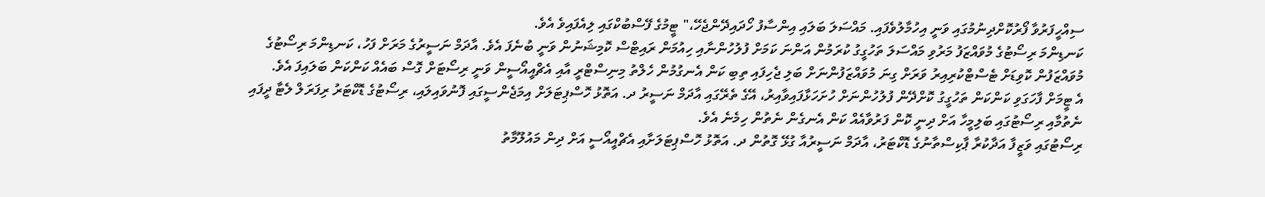ސިއްހީފަރުވާ ފޯރުކޮށްދިނުމުގައި ވަނީ އިހުމާލުވެފައި. މައްސަލަ ބަލައި އިންސާފު ހޯދައިދޭންޖެހޭ،" ޓީމުގެ ފޭސްބުކްގައި ލިއެފައިވެ އެވެ.
ކަނޑިންމަ ރިސޯޓުގެ މުވައްޒަފު މަރުވި މައްސަލަ ތަހުގީގު ކުރަމުން އަންނަ ކަމަށް ފުލުހުންނާއި ހިއުމަން ރައިޓްސް ކޮމިޝަނުން ވަނީ ބުނެފަ އެވެ. އާދަމް ނަސީރުގެ މަރަށް ފަހު، ކަނޑިންމަ ރިސޯޓުގެ މުވައްޒަފުން ކޮވިޑަށް ޓެސްޓްކުރިއިރު ވަރަށް ގިނަ މުވައްޒަފުންނަށް ބަލި ޖެހިފައި ތިބި ކަން އެނގުމުން ހެލްތު މިނިސްޓްރީ އާއި އެޗްއީއޯސީން ވަނީ ރިސޯޓަށް ގޮސް ބައެއް ކަންކަން ބަލައިފަ އެވެ.
އެ ޓީމަށް ފާހަގަވި ކަންކަން ތަހުގީގު ކޮށްދޭން ފުލުހުންނަށް ހުށަހަޅާފައިވާއިރު، އޭގެ ތެރޭގައި އާދަމް ނަސީރު ދ. އަތޮޅު ހޮސްޕިޓަލަށް އިމަޖެންސީގައި ފޮނުވައިލައި، ރިސޯޓުގެ ޑޮކްޓަރު ރިފަރަލް ލެޓާ ދީފައި ނެތުމާއި ރިސޯޓުގައި ބަލިމީހާ އަށް ދިނީ ކޮން ފަރުވާއެއް ކަން އެނގެން ނެތުން ހިމެނެ އެވެ.
ރިސޯޓުގައި ވަޒީފާ އަދާކުރާ ޕާކިސްތާނުގެ ޑޮކްޓަރު، އާދަމް ނަސީރުއާ ގުޅޭ ގޮތުން ދ. އަތޮޅު ހޮސްޕިޓަލަށާއި އެޗްއީއޯސީ އަށް ދިން މައުލޫމާތު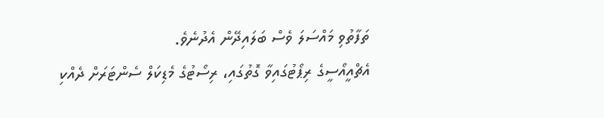ތަފާތުވި މައްސަލަ ވެސް ބަލައިދޭން އެދުނެވެ.
އެޗްއީއޯސީގެ ރިޕޯޓުގައިވާ ގޮތުގައި، ރިސޯޓުގެ މެޑިކަލް ސެންޓަރަށް ދެއްކި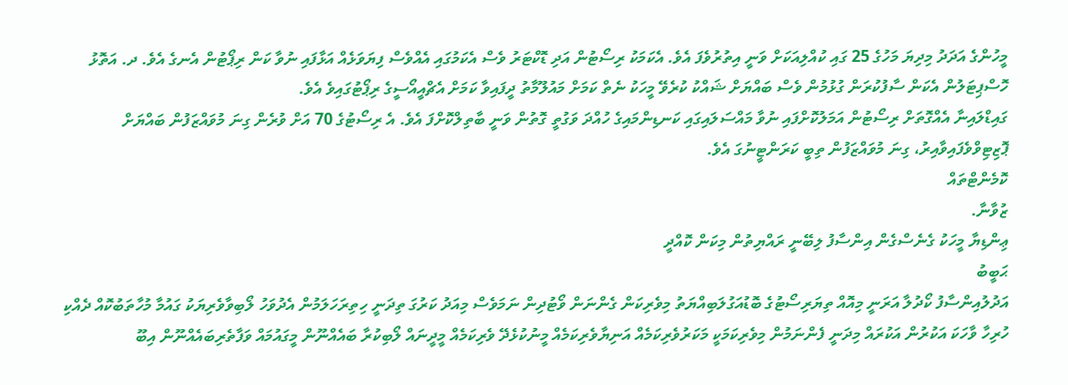މީހުންގެ އަދަދު މިދިޔަ މަހުގެ 25 ގައި ކުއްލިއަކަށް ވަނީ އިތުރުވެފަ އެވެ. އެކަމަކު ރިސޯޓުން އަދި ޑޮކްޓަރު ވެސް އެކަމުގައި އެއްވެސް ފިޔަވަޅެއް އަޅާފައި ނުވާ ކަން ރިޕޯޓުން އެނގެ އެވެ. ދ. އަތޮޅު ހޮސްޕިޓަލުން އެކަން ސާފުކުރަން ގުޅުމުން ވެސް ބައްޔަށް ޝައްކު ކުރެވޭ މީހަކު ނެތް ކަމަށް މައުލޫމާތު ދީފައިވާ ކަމަށް އެޗްއީއޯސީގެ ރިޕޯޓުގައިވެ އެވެ.
ގައިޑްލައިނާ އެއްގޮތަށް ރިސޯޓުން އަމަލުކޮށްފައި ނުވާ މައްސަލައިގައި ކަނޑިންމައިގެ ހުއްދަ ވަގުތީ ގޮތުން ވަނީ ބާތިލްކޮށްފަ އެވެ. އެ ރިސޯޓުގެ 70 އަށް ވުރެން ގިނަ މުވައްޒަފުން ބައްޔަށް ޕޮޒިޓިވްވެފައިވާއިރު، ގިނަ މުވައްޒަފުން ތިބީ ކަރަންޓީނުގަ އެވެ.
ކޮމެންޓްތައް
ޒުވާނާ.
ޢިންޑިޔާ މީހަކު ގެނެސްގެން އިންސާފު ލިބޭނީ ރައްޔިތުން މިކަން ކޮއްދީ
ޙަބީބު
އަދުލުއިންސާފު ކޯދުލާ އަރަނީ މިއޮއް ތިޔަރިސޯޓުގެ ބޮޑުއަގުލަބިއްޔަތު މިވެރިކަން ގެންނަން ވޯޓުދިން ނަމަވެސް މިއަދު ކަރުގަ ތިދަނީ ހިތިރަހަލަމުން އެދުވަހު ލޯބިވާވެރިޔަކު ގައުމާ މުހާތަބުކޮއް ދެއްކި ހުރިހާ ވާހަކަ އަކުރުން އަކުރައް މިދަނީ ފެންނަމުން މިވެރިކަމަކީ މަކަރުވެރިކަމެއް އަނިޔާވެރިކަމެއް މީނުކުޅެދޭ ވެރިކަމެއް މީދީނައް ލޯބިކުރާ ބައެއްނޫން މީގައުމައް ވަފާތެރިބައެއްނޫން އިބޫ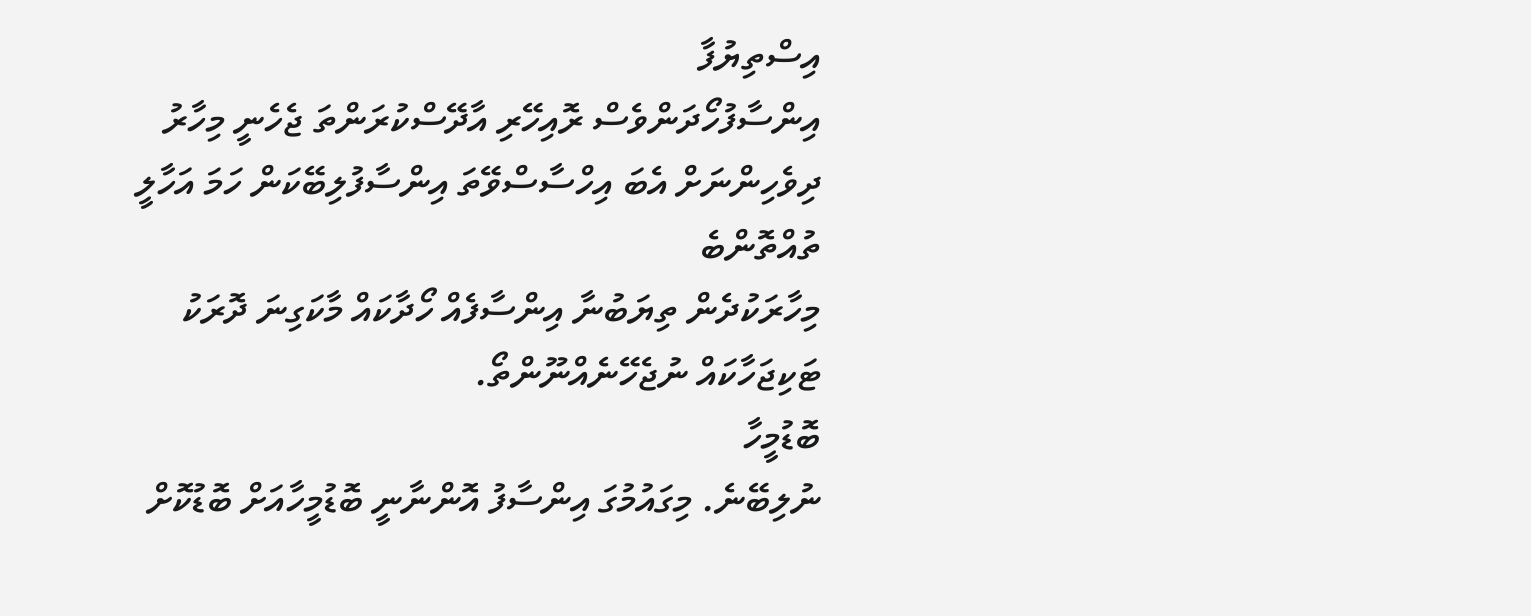އިސްތިޔުފާ
އިންސާފުހޯދަންވެސް ރޮއިހޭރި އާދޭސްކުރަންތަ ޖެހެނީ މިހާރު ދިވެހިންނަށް އެބަ އިހްސާސްވޭތަ އިންސާފުލިބޭކަން ހަމަ އަހާލީ
ތުއްތޮންބެ
މިހާރަކުދެން ތިޔަބުނާ އިންސާފެއް ހޯދާކައް މާކަގިނަ ދޮރަކު ޓަކިޖަހާކައް ނުޖެހޭނެއްނޫންތޯ.
ބޮޑުމީހާ
ނުލިބޭނެ. މިގައުމުގަ އިންސާފު އޮންނާނީ ބޮޑުމީހާއަށް ބޮޑުކޮށް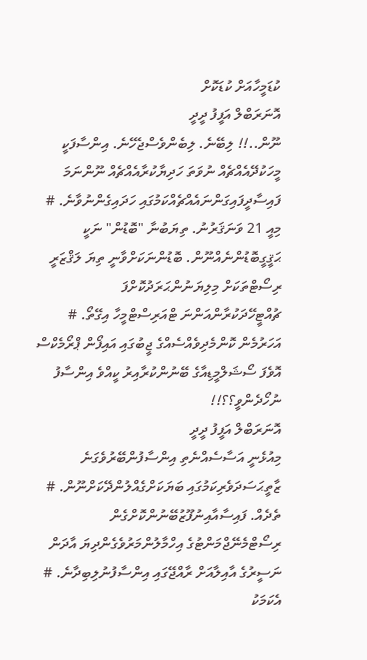ކުޑަމީހާއަށް ކުޑަކޮށް
އޮނަރަބްލް އަފީފު ދީދީ
ނޫން..!! ލިބޭނެ. ލިބެންވެސްޖެހޭނެ. އިންސާފަކީ މީހަކުދޭއެއްޗެއް ނުވަތަ ހަދިޔާކުރާއެއްޗެއް ނޫންނަމަ ފައިސާދީފައިގަންނައެއްޗެއްކަމުގައި ހަދައިގެންނުވާނެ. # މިއީ 21 ވަނަޤަރުނު. ތިޔަބުނާ "ބޮޑުން" ނަކީ ޙަޤީގީބޮޑުންނެއްނޫން. ބޮޑުންނަކަށްވާނީ ތިޔަ ލަޤްޒަރީ ރިސޯޓްތަކަށް މިލިޔަނުންޙަރަދުކޮށްފަ ޗުއްޓީހޭދަކުރާންއަންނަ ޓްއަރިސްޓްމީހާ އިގޭތޯ. # އަހަރުމެން ކޮންމެދިވެއްސެއްގެ ޖީބުގައި އައިފޯން ޕްރޯމެކްސް އޮވެފަ ސޯޝަލްމީޑިއާގެ ބޭނުންކުރާއިރު ކީއްވެ އިންސާފު ނުހޯދެންވީ؟؟!!
އޮނަރަބްލް އަފީފު ދީދީ
މިއުޅެނީ އަސާސެއްނެތި އިންސާފުންބޭރުވެގަނެ ޒާތީޙަސަދަވެރިކަމުގައި ބަޔަކަށްގެއްލުންދޭކަށްނޫން. # ތެދެއް. ފައިސާއާއިނުފޫޒުބޭނުންކޮށްގެން ރިސޯޓްމެނޭޖްމަންޓުގެ އިހްމާލުންމަރުވެގެންދިޔަ އާދަން ނަސީރުގެ އާއިލާއަށް ރާއްޖޭގައި އިންސާފުނުލިބިދާނެ. # އެކަމަކު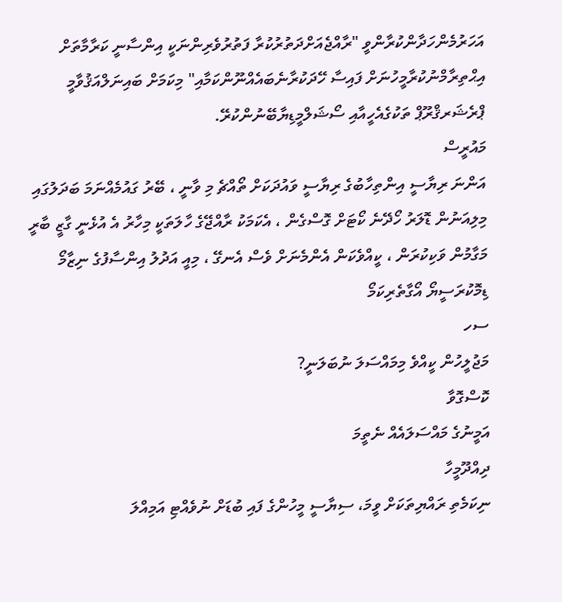އަހަރުމެންހަދާންކުރާންވީ "ރާއްޖެއަށްދަތުރުކުރާ ފަތުރުވެރިންނަކީ އިންސާނީ ކަރާމާތަށް އިޙްތިރާމްނުކުރާމީހުނަށް ފައިސާ ހޭދަކުރާނެބައެއްނޫންކަމާއި" މިކަމަށް ބައިނަލްއަޤުވާމީ ޕްރެޝަރޤްރޫޕް ތަކުގެއެހީއާއި ސޯޝަލްމީޑިޔާބޭނުންކުރޭ.
މައުރީސް
އަންނަ ރިޔާސީ އިންތިހާބުގެ ރިޔާސީ ވައުދަކަށް ތޯއްޗެ މި ވާނީ ، ބޭރު ގައުމެއްނަމަ ބަދަލުގައި މިލިއަނުން ޑޮލަރު ހޯދޭނެ ކޯޓަށް ގޮސްގެން ، އެކަމަކު ރާއްޖޭގެ ހާލަތަކީ މިހާރު އެ އުޅެނީ ގާޒީ ބާރީ މަގާމުން ވަކިކުރަން ، ކީއްވެކަން އެންމެނަށް ވެސް އެނގޭ ، މިއީ އަދުލު އިންސާފުގެ ނިޒާމޯ ޑިމޮކުރަސީޔޯ އޯގާތެރިކަމޯ
ސހ
މަޖުލީހުން ކީއްވެ މިމައްސަލަ ނުބަލަނީ?
ކޮސްގޮވާ
އަމީނުގެ މައްސަލައެއް ނެތީމަ
ދިއްދޫމީހާ
ނިކަމެތި ރައްޔިތަކަށް ވީމަ، ސިޔާސީ މީހުންގެ ފައި ބުޑަށް ނުވެއްޓި އަމިއްލަ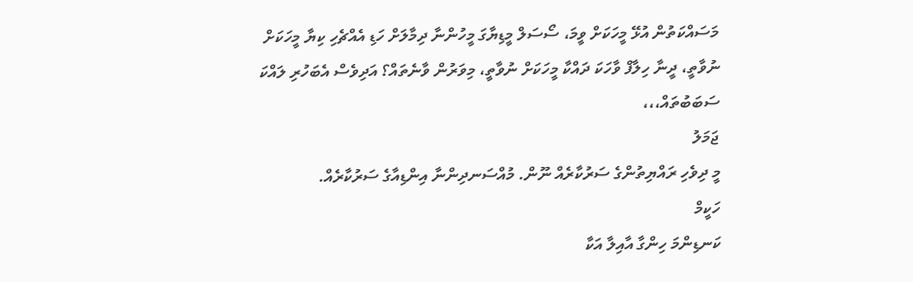މަސައްކަތުން އުޅޭ މީހަކަށް ވީމަ، ސޯސަލް މީޑިޔާގަ މީހުންނާ ދިމާލަށް ހަޑި އެއްޗެހި ކިޔާ މީހަކަށް ނުވާތީ، ދީނާ ހިލާފް ވާހަކަ ދައްކާ މީހަކަށް ނުވާތީ، މިވަރުން ވާނެތައް؟ އަދިވެސް އެބަހުރި ލައްކަ ސަބަބުތައް،،،
ޖަމަލު
މީ ދިވެހި ރައްޔިތުންގެ ސަރުކާރެއް ނޫން. މުއްސަނދިންނާ އިންޑިއާގެ ސަރުކާރެއް.
ހަކީމް
ކަނޑިންމަ ހިންގާ އާއިލާ އަކާ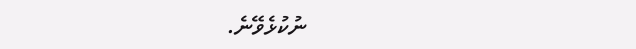ނުކުޅެވޭނެ.